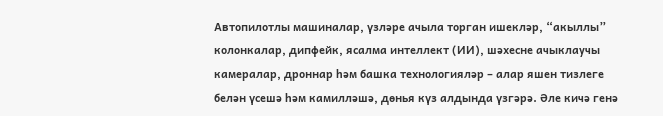Автопилотлы машиналар, үзләре ачыла торган ишекләр, “акыллы” колонкалар, дипфейк, ясалма интеллект (ИИ), шәхесне ачыклаучы камералар, дроннар һәм башка технологияләр – алар яшен тизлеге белән үсешә һәм камилләшә, дөнья күз алдында үзгәрә. Әле кичә генә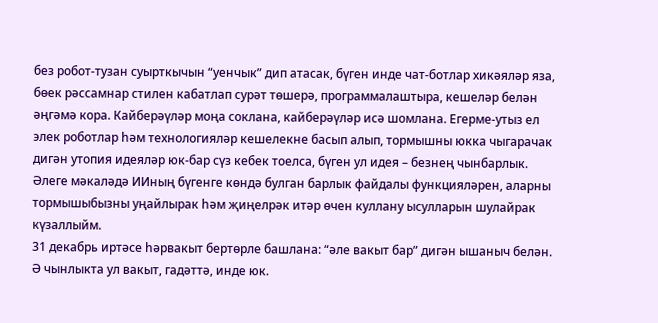без робот-тузан суырткычын “уенчык” дип атасак, бүген инде чат-ботлар хикәяләр яза, бөек рәссамнар стилен кабатлап сурәт төшерә, программалаштыра, кешеләр белән әңгәмә кора. Кайберәүләр моңа соклана, кайберәүләр исә шомлана. Егерме-утыз ел элек роботлар һәм технологияләр кешелекне басып алып, тормышны юкка чыгарачак дигән утопия идеяләр юк-бар сүз кебек тоелса, бүген ул идея – безнең чынбарлык. Әлеге мәкаләдә ИИның бүгенге көндә булган барлык файдалы функцияләрен, аларны тормышыбызны уңайлырак һәм җиңелрәк итәр өчен куллану ысулларын шулайрак күзаллыйм.
31 декабрь иртәсе һәрвакыт бертөрле башлана: “әле вакыт бар” дигән ышаныч белән. Ә чынлыкта ул вакыт, гадәттә, инде юк.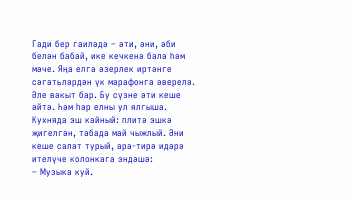Гади бер гаиләдә – әти, әни, әби белән бабай, ике кечкенә бала һәм мәче. Яңа елга әзерлек иртәнге сәгатьләрдән үк марафонга әверелә.
Әле вакыт бар. Бу сүзне әти кеше әйтә. Һәм һәр елны ул ялгыша. Кухняда эш кайный: плитә эшкә җигелгән, табада май чыжлый. Әни кеше салат турый, ара-тирә идарә ителүче колонкага эндәшә:
– Музыка куй.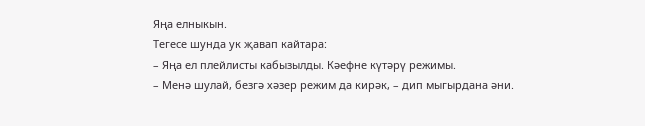Яңа елныкын.
Тегесе шунда ук җавап кайтара:
– Яңа ел плейлисты кабызылды. Кәефне күтәрү режимы.
– Менә шулай, безгә хәзер режим да кирәк, – дип мыгырдана әни.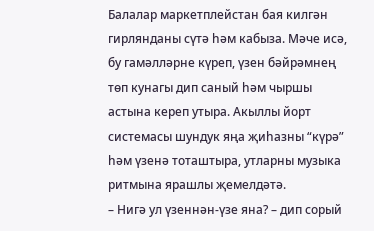Балалар маркетплейстан бая килгән гирлянданы сүтә һәм кабыза. Мәче исә, бу гамәлләрне күреп, үзен бәйрәмнең төп кунагы дип саный һәм чыршы астына кереп утыра. Акыллы йорт системасы шундук яңа җиһазны “күрә” һәм үзенә тоташтыра, утларны музыка ритмына ярашлы җемелдәтә.
– Нигә ул үзеннән-үзе яна? – дип сорый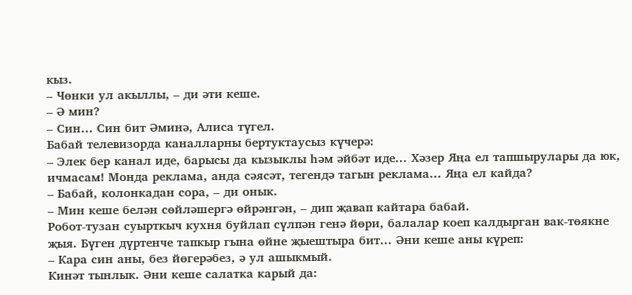кыз.
– Чөнки ул акыллы, – ди әти кеше.
– Ә мин?
– Син… Син бит Әминә, Алиса түгел.
Бабай телевизорда каналларны бертуктаусыз күчерә:
– Элек бер канал иде, барысы да кызыклы һәм әйбәт иде... Хәзер Яңа ел тапшырулары да юк, ичмасам! Монда реклама, анда сәясәт, тегендә тагын реклама… Яңа ел кайда?
– Бабай, колонкадан сора, – ди онык.
– Мин кеше белән сөйләшергә өйрәнгән, – дип җавап кайтара бабай.
Робот-тузан суырткыч кухня буйлап сүлпән генә йөри, балалар коеп калдырган вак-төякне җыя. Бүген дүртенче тапкыр гына өйне җыештыра бит... Әни кеше аны күреп:
– Кара син аны, без йөгерәбез, ә ул ашыкмый.
Кинәт тынлык. Әни кеше салатка карый да: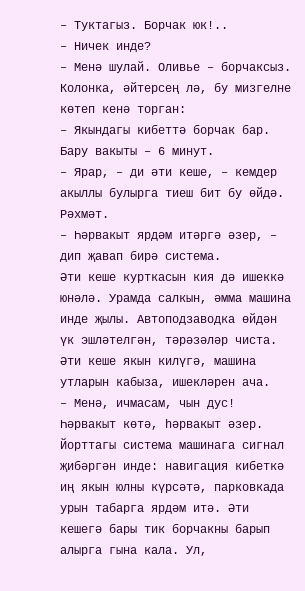– Туктагыз. Борчак юк!..
– Ничек инде?
– Менә шулай. Оливье – борчаксыз.
Колонка, әйтерсең лә, бу мизгелне көтеп кенә торган:
– Якындагы кибеттә борчак бар. Бару вакыты – 6 минут.
– Ярар, – ди әти кеше, – кемдер акыллы булырга тиеш бит бу өйдә. Рәхмәт.
– Һәрвакыт ярдәм итәргә әзер, – дип җавап бирә система.
Әти кеше курткасын кия дә ишеккә юнәлә. Урамда салкын, әмма машина инде җылы. Автоподзаводка өйдән үк эшләтелгән, тәрәзәләр чиста. Әти кеше якын килүгә, машина утларын кабыза, ишекләрен ача.
– Менә, ичмасам, чын дус! Һәрвакыт көтә, һәрвакыт әзер.
Йорттагы система машинага сигнал җибәргән инде: навигация кибеткә иң якын юлны күрсәтә, парковкада урын табарга ярдәм итә. Әти кешегә бары тик борчакны барып алырга гына кала. Ул,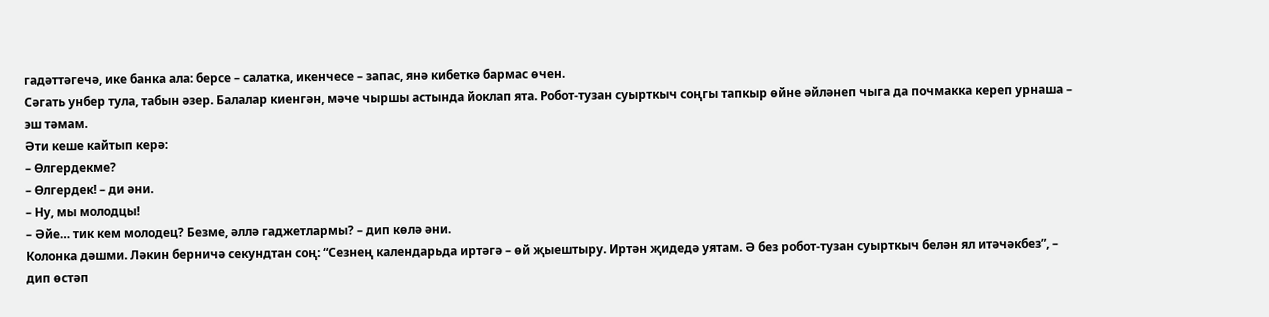гадәттәгечә, ике банка ала: берсе – салатка, икенчесе – запас, янә кибеткә бармас өчен.
Сәгать унбер тула, табын әзер. Балалар киенгән, мәче чыршы астында йоклап ята. Робот-тузан суырткыч соңгы тапкыр өйне әйләнеп чыга да почмакка кереп урнаша – эш тәмам.
Әти кеше кайтып керә:
– Өлгердекме?
– Өлгердек! – ди әни.
– Ну, мы молодцы!
– Әйе… тик кем молодец? Безме, әллә гаджетлармы? – дип көлә әни.
Колонка дәшми. Ләкин берничә секундтан соң: “Сезнең календарьда иртәгә – өй җыештыру. Иртән җидедә уятам. Ә без робот-тузан суырткыч белән ял итәчәкбез”, – дип өстәп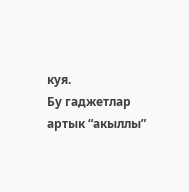куя.
Бу гаджетлар артык “акыллы”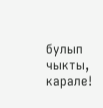булып чыкты, карале!